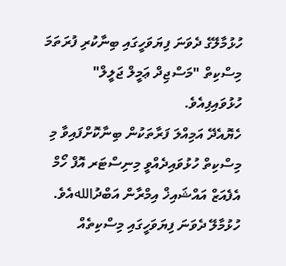ހުޅުމާލޭގެ ދެވަނަ ފިޔަވަހީގައި ބިނާކުރި ފުރަތަމަ މިސްކިތް "މަސްޖިދް ޢަމީލް ޖަލީލް" ހުޅުވައިފިއެވެ.
ހެޔޮއެދޭ އަމިއްލަ ފަރާތަކުން ބިނާކޮށްފައިވާ މި މިސްކިތް ހުޅުވައިދެއްވީ މިނިސްޓަރ އޮފް ހޯމް އެފެއަޒް އައްޝައިޚް އިމްރާން އަބްދުاللهއެވެ. ހުޅުމާލޭ ދެވަނަ ފިޔަވަހީގައި މިސްކިތެއް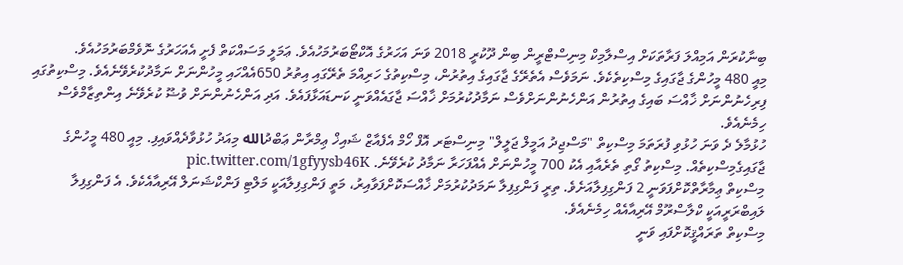ބިނާކުރަން އަމިއްލަ ފަރާތަކަށް އިސްލާމިކް މިނިސްޓްރީން ބިން ދޫކުރީ 2018 ވަނަ އަހަރުގެ އޮކްޓޯބަރުމަހުއެވެ. ޢަމަލީ މަސައްކަތް ފެށީ އެއަހަރުގެ ނޮވެމްބަރުމަހުއެވެ.
މިއީ 480 މީހުންގެ ޖާގައިގެ މިސްކިތެކެވެ. ނަމަވެސް އެތެރޭގެ ޖާގައިގެ އިތުރުން، މިސްކިތުގެ ހަރިއްމަ ތެރޭގައި އިތުރު 650އެއްހައި މީހުންނަށް ނަމާދުކުރެވޭނެއެވެ. މިސްކިތުގައި ފިރިހެނުންނަށް ޚާއްސަ ބައިގެ އިތުރުން އަންހެނުންނަށްވެސް ނަމާދުކުރުމަށް ޚާއްސަ ޖާގައެއްވަނީ ކަނޑައަޅާފައެވެ. އަދި އަންހެނުންނަށް ވުޟޫ ކުރެވޭނެ އިންތިޒާމްވެސް ހިމެނެއެވެ.
ހުޅުމާލެ ދެ ވަނަ ހުޅުވި ފުރަތަމަ މިސްކިތް "މަސްޖިދު އަމީލް ޖަލީލް" މިނިސްޓަރ އޮފް ހޯމް އެފެއާޒް ޝައިޚް ޢިމްރާން ޢަބްދުالله މިއަދު ހުޅުވާދެއްވައިފި. މިއީ 480 މީހުންގެ ޖާގައިގެމިސްކިތެއް. މިސްކިތު ގޯތި ތެރެއާއި އެކު 700 މީހުންނަށް އެއްފަހަރާ ނަމާދު ކުރެވޭނެ. pic.twitter.com/1gfyysb46K
މިސްކިތް ޢިމާރާތްކޮށްފަވަނީ 2 ފަންގިފިލާއަށެވެ. ތިރީ ފަންގިފިލާ ނަމަދުކުރުމަށް ޚާއްސަކޮށްފަވާއިރު، މަތީ ފަންގިފިލާއަކީ މަލްޓި ފަންކްޝަނަލް އޭރިއާއެކެވެ. އެ ފަންގިފިލާ ލައިބްރަރީއަކީ ކްލާސްރޫމް އޭރިއާއެއް ހިމެނެއެވެ.
މިސްކިތް ތަރައްޤީކޮށްފައި ވަނީ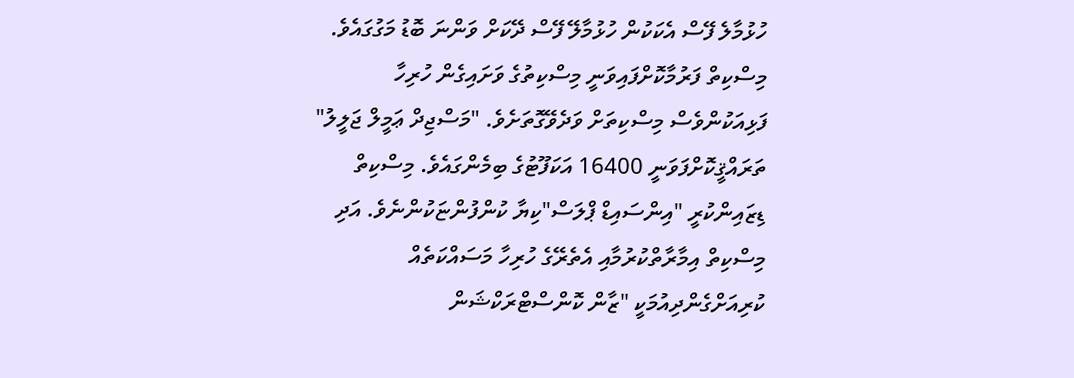ހުޅުމާލެ ފޭސް އެކަކުން ހުޅުމާލޭ ފޭސް ދޭކަށް ވަންނަ ބޮޑު މަގުގައެވެ. މިސްކިތް ފަރުމާކޮށްފައިވަނީ މިސްކިތުގެ ވަށައިގެން ހުރިހާ ފަޅިއަކުންވެސް މިސްކިތަށް ވަދެވޭގޮތަށެވެ. "މަސްޖިދް ޢަމީލް ޖަލީލު" ތަރައްޤީކޮށްފަވަނީ 16400 އަކަފޫޓުގެ ބިމެންގައެވެ. މިސްކިތް ޑިޒައިންކުރީ "އިންސައިޑް ޕްލަސް"ކިޔާ ކުންފުންޏަކުންނެވެ. އަދި މިސްކިތް އިމާރާތްކުރުމާއި އެތެރޭގެ ހުރިހާ މަސައްކަތެއް ކުރިއަށްގެންދިއުމަކީ "ޒާން ކޮންސްޓްރަކްޝަން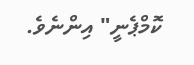ކޮމްޕެނީ" އިންނެވެ.